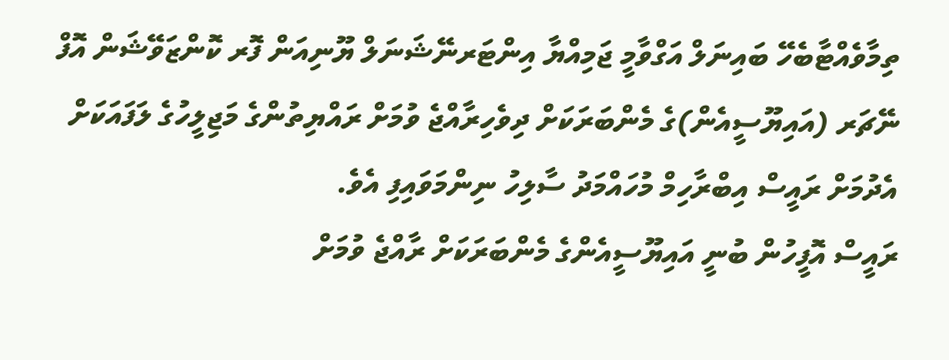ތިމާވެއްޓާބެހޭ ބައިނަލް އަގްވާމީ ޖަމިއްޔާ އިންޓަރނޭޝަނަލް ޔޫނިއަން ފޮރ ކޮންޒަވޭޝަން އޮފް ނޭޗަރ (އައިޔޫސީއެން)ގެ މެންބަރަކަށް ދިވެހިރާއްޖެ ވުމަށް ރައްޔިތުންގެ މަޖިލީހުގެ ލަފައަކަށް އެދުމަށް ރައީސް އިބްރާހިމް މުހައްމަދު ސާލިހު ނިންމަވައިފި އެވެ.
ރައީސް އޮފީހުން ބުނީ އައިޔޫސީއެންގެ މެންބަރަކަށް ރާއްޖެ ވުމަށް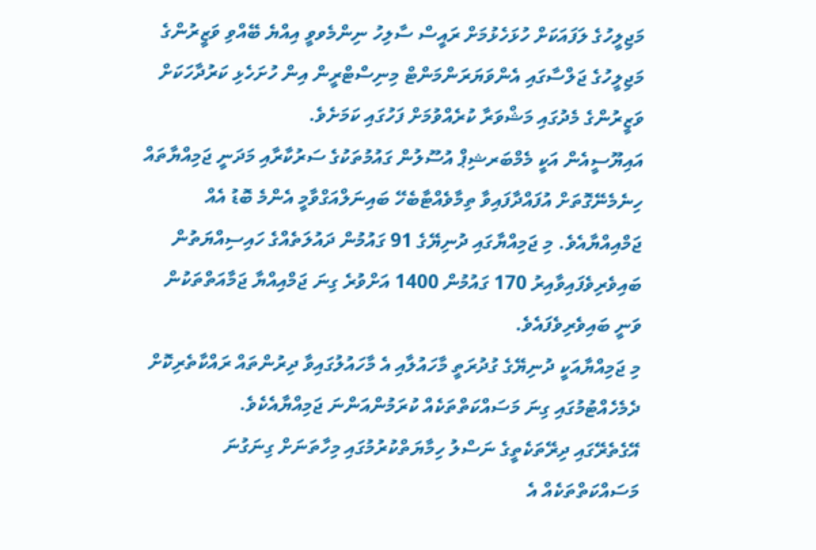މަޖިލީހުގެ ލަފައަކަށް ހުޅަހެޅުމަށް ރައީސް ސާލިހު ނިންމެވވީ އިއްޔެ ބޭއްވި ވަޒީރުންގެ މަޖިލީހުގެ ޖަލްސާގައި އެންވަޔަރަންމަންޓް މިނިސްޓްރީން އިން ހުށަހެޅި ކަރުދާހަކަށް ވަޒީރުންގެ މެދުގައި މަޝްވަރާ ކުރެއްވުމަށް ފަހުގައި ކަމަށެވެ.
އައިޔޫސީއެން އަކީ މެމްބަރޝިޕް އުސޫލުން ގައުމުތަކުގެ ސަރުކާރާއި މަދަނީ ޖަމިއްޔާތައް ހިނެމެނޭގޮތަށް އުފައްދާފައިވާ ތިމާވެއްޓާބެހޭ ބައިނަލްއަގްވާމީ އެންމެ ބޮޑު އެއް ޖަމްއިއްޔާއެވެ. މި ޖަމިއްޔާގައި ދުނިޔޭގެ 91 ގައުމުން ދައުލަތެއްގެ ހައިސިއްޔަތުން ބައިވެރިވެފައިވާއިރު 170 ގައުމުން 1400 އަށްވުރެ ގިނަ ޖަމްއިއްޔާ ޖަމާއަތްތަކުން ވަނީ ބައިވެރިވެފައެވެ.
މި ޖަމިއްޔާއަކީ ދުނިޔޭގެ ގުދުރަތީ މާހައުލާއި އެ މާހައުލުގައިވާ ދިރުންތައް ރައްކާތެރިކޮށް ދެމެހެއްޓުމުގައި ގިނަ މަސައްކަތްތަކެއް ކުރަމުންއަންނަ ޖަމިއްޔާއެކެވެ.
އޭގެތެރޭގައި ދިރޭތަކެތީގެ ނަސްލު ހިމާޔަތްކުރުމުގައި މިހާތަނަށް ގިނަގުނަ މަސައްކަތްތަކެއް އެ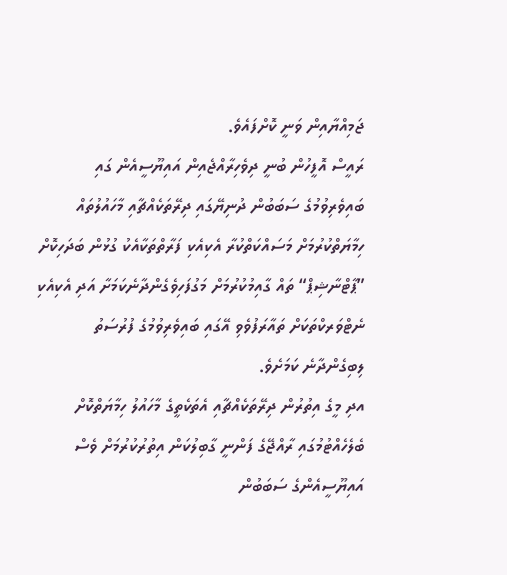ޖަމިއްޔާއިން ވަނީ ކޮށްފައެވެ.
ރައީސް އޮފީހުން ބުނީ ދިވެހިރާއްޖެއިން އައިޔޫސީއެން ގައި ބައިވެރިވުމުގެ ސަބަބުން ދުނިޔޭގައި ދިރޭތަކެއްޗާއި މާހައުލުތައް ހިމާޔަތްކުރުމަށް މަސައްކަތްކުރާ އެކިއެކި ފަރާތްތަކާއެކު ގުޅުން ބަދަހިކޮށް ”ޕާޓްނާޝިޕް“ ތައް ގާއިމުކުރުމަށް މަގުފަހިވެގެންދާނެކަމަށާ އަދި އެކިއެކި ނެޓްވަރކްތަކަށް ތައާރަފުވެވި އޭގައި ބައިވެރިވުމުގެ ފުރުސަތު ލިބިގެންދާނެ ކަމަށެވެ.
އދި މީގެ އިތުރުން ދިރޭތަކެއްޗާއި އެތަކެތީގެ މާހައުލު ހިމާޔަތްކޮށް ބެލެހެއްޓުމުގައި ރާއްޖޭގެ ފަންނީ ގާބިލުކަން އިތުރުކުރުމަށް ވެސް އައިޔޫސީއެންގެ ސަބަބުން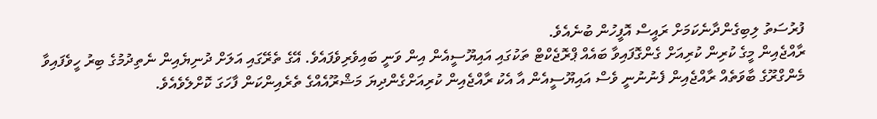ފުރުސަތު ލިބިގެންދާނެކަމަށް ރައީސް އޮފީހުން ބުނެއެވެ.
ރާއްޖެއިން މީގެ ކުރިން ކުރިއަށް ގެންގޮފައިވާ ބައެއް ޕްރޮޖެކްޓް ތަކުގައި އައިޔޫސީއެން އިން ވަނީ ބައިވެރިވެފައެވެ. އޭގެ ތެރޭގައި އަލަށް ދުނިޔެއިން ނެތިދުމުގެ ބިރު ހީވެފައިވާ މެންގްރޫގެ ބާވަތެއް ރާއްޖެއިން ފެނުނުނީ ވެސް އައިޔޫސީއެން އާ އެކު ރާއްޖެއިން ކުރިއަށްގެންދިޔަ މަޝްރޫއެއްގެ ތެރެއިންކަން ފާހަގަ ކޮށްލެވެއެވެ.